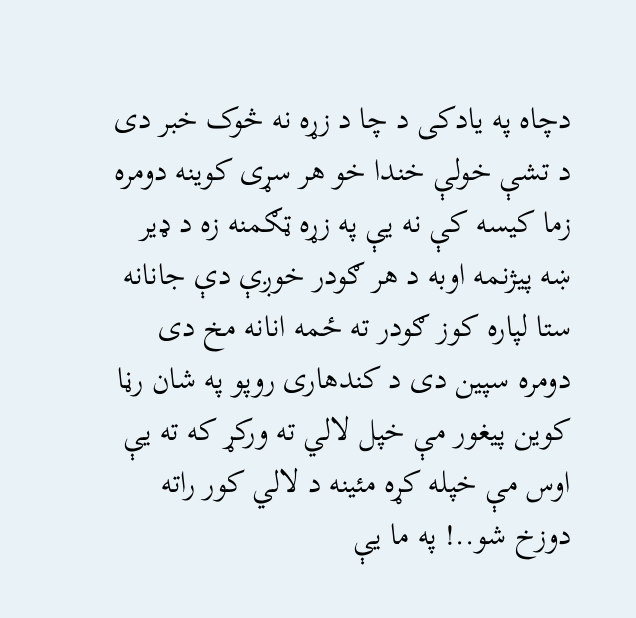دچاه په یادکی د چا د زړه نه څوک خبر دی د تشې خولې خندا خو هر سړی کوینه دومره زما کیسه کې نه یې په زړه ټګمنه زه د ډیر ښه پیژنمه اوبه د هر ګودر خوږې دې جانانه ستا لپاره کوز ګودر ته ځمه انانه مخ دی دومره سپین دی د کندهاری روپو په شان رڼا کوین پیغور مې خپل لالي ته ورکړ که ته يې اوس مې خپله کړه مئینه د لالي کور راته دوزخ شو..! په ما یې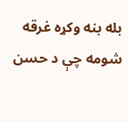بله بنه وکړه غرقه شومه چې د حسن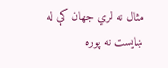مثال نه لري جهان کې له ښايست نه پوره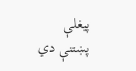پيغلې پښتنې دي